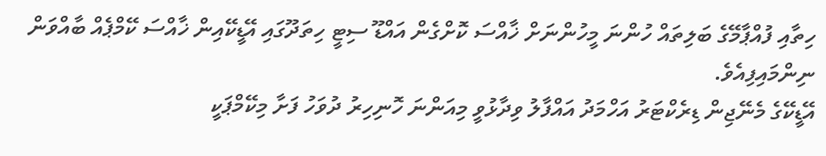ހިތާއި ފުއްޕާމޭގެ ބަލިތައް ހުންނަ މީހުންނަށް ޚާއްސަ ކޮށްގެން އައްޑޫ ސިޓީ ހިތަދޫގައި އޭޑީކޭއިން ޚާއްސަ ކޭމްޕެއް ބާއްވަން ނިންމައިފިއެވެ.
އޭޑީކޭގެ މެނޭޖިން ޑިރެކްޓަރު އަހްމަދު އައްފާލު ވިދާޅުވީ މިއަންނަ ހޮނިހިރު ދުވަހު ފަށާ މިކޭމްޕަކީ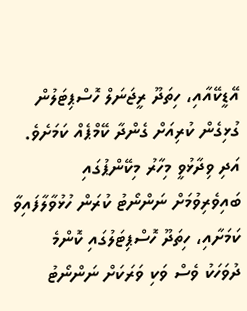އޭޑީކޭއާއި، ހިތަދޫ ރީޖަނަލް ހޮސްޕިޓަލުން ގުޅިގެން ކުރިއަށް ގެންދާ ކޭމްޕެއް ކަމަށެވެ. އަދި ވިދާޅުވީ މިހާރު މިކޭންޕުގައި ބައިވެރިވުމަށް ނަންނޯޓު ކުރަން ހުޅުވާލާފައިވާ ކަމަށާއި، ހިތަދޫ ހޮސްޕިޓަލުގައި ކޮންމެ ދުވަހަކު ވެސް ވަކި ވަރަކަށް ނަންނޯޓު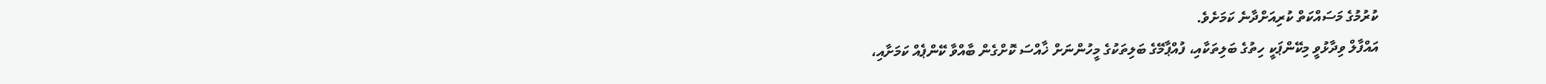ކުރުމުގެ މަސައްކަތް ކުރިއަށްދާނެ ކަމަށެވެ.
އައްފާލް ވިދާޅުވީ މިކޭންޕަކީ ހިތުގެ ބަލިތަކާއި، ފުއްޕާމޭގެ ބަލިތަކުގެ މީހުންނަށް ޚާއްސަ ކޮށްގެން ބާއްވާ ކޭންޕެއް ކަމަށާއި،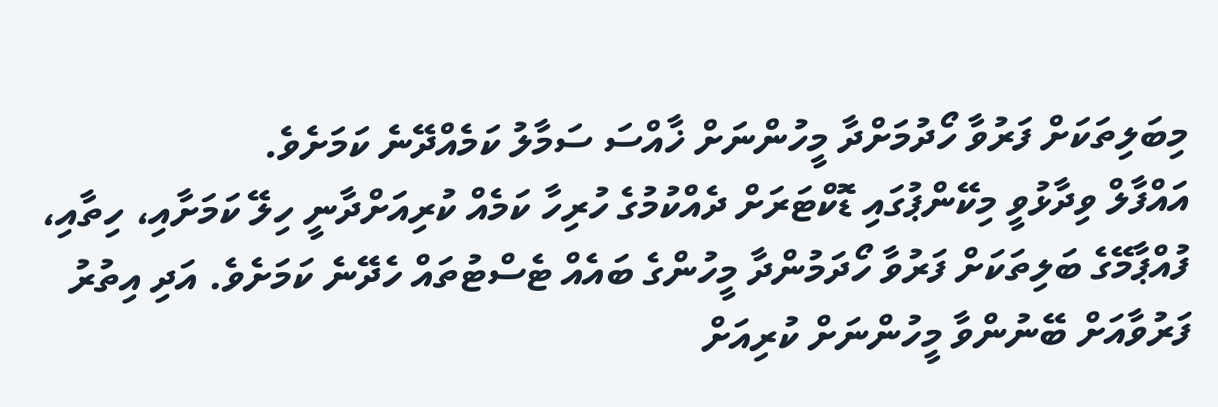މިބަލިތަކަށް ފަރުވާ ހޯދުމަށްދާ މީހުންނަށް ޚާއްސަ ސަމާލު ކަމެއްދޭނެ ކަމަށެވެ.
އައްފާލް ވިދާޅުވީ މިކޭންޕުގައި ޑޮކްޓަރަށް ދެއްކުމުގެ ހުރިހާ ކަމެއް ކުރިއަށްދާނީ ހިލޭ ކަމަށާއި، ހިތާއި، ފުއްޕާމޭގެ ބަލިތަކަށް ފަރުވާ ހޯދަމުންދާ މީހުންގެ ބައެއް ޓެސްޓުތައް ހެދޭނެ ކަމަށެވެ. އަދި އިތުރު ފަރުވާއަށް ބޭނުންވާ މީހުންނަށް ކުރިއަށް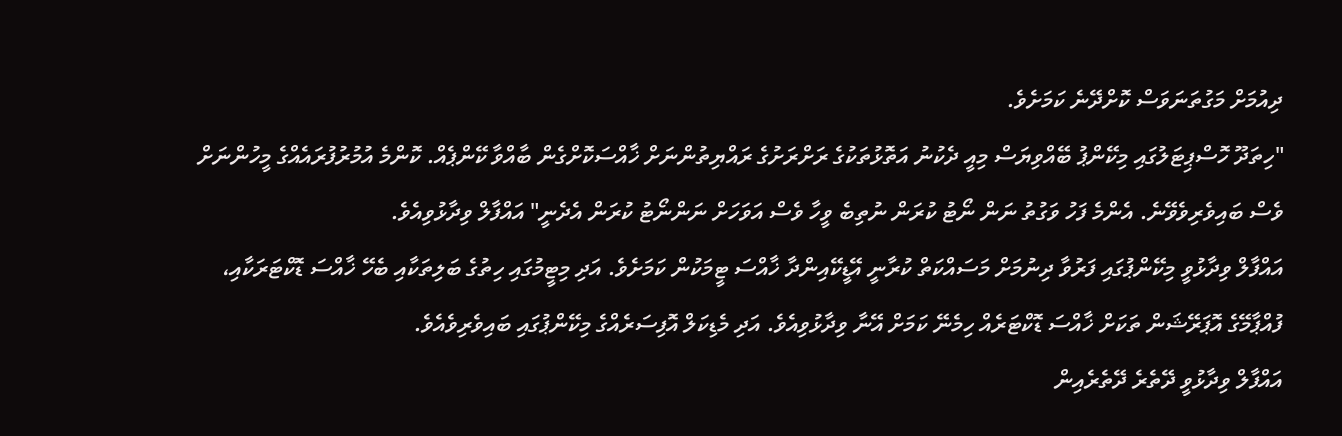ދިއުމަށް މަގުތަނަވަސް ކޮށްދޭނެ ކަމަށެވެ.
"ހިތަދޫ ހޮސްޕިޓަލުގައި މިކޭންޕު ބޭއްވިޔަސް މިއީ ދެކުނު އަތޮޅުތަކުގެ ރަށްރަށުގެ ރައްޔިތުންނަށް ޚާއްސަކޮށްގެން ބާއްވާ ކޭންޕެއް. ކޮންމެ އުމުރުފުރައެއްގެ މީހުންނަށް ވެސް ބައިވެރިވެވޭނެ. އެންމެ ފަހު ވަގުތު ނަން ނޯޓު ކުރަން ނުތިބެ ވީހާ ވެސް އަވަހަށް ނަންނޯޓު ކުރަން އެދެނީ" އައްފާލް ވިދާޅުވިއެވެ.
އައްފާލް ވިދާޅުވީ މިކޭންޕުގައި ފަރުވާ ދިނުމަށް މަސައްކަތް ކުރާނީ އޭޑީކޭއިންދާ ޚާއްސަ ޓީމަކުން ކަމަށެވެ. އަދި މިޓީމުގައި ހިތުގެ ބަލިތަކާއި ބެހޭ ޚާއްސަ ޑޮކްޓަރަކާއި، ފުއްޕާމޭގެ އޮޕަރޭޝަން ތަކަށް ޚާއްސަ ޑޮކްޓަރެއް ހިމެނޭ ކަމަށް އޭނާ ވިދާޅުވިއެވެ. އަދި މެޑިކަލް އޮފިސަރެއްގެ މިކޭންޕުގައި ބައިވެރިވެއެވެ.
އައްފާލް ވިދާޅުވީ ދޭތެރެ ދޭތެރެއިން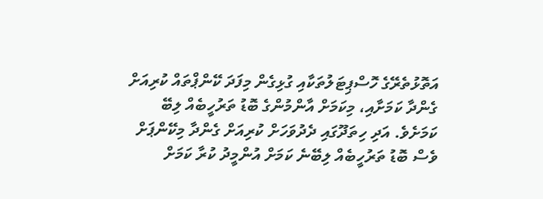އަތޮޅުތެރޭގެ ހޮސްޕިޓަލުތަކާއި ގުޅިގެން މިފަދަ ކޭންޕްތައް ކުރިއަށް ގެންދާ ކަމަށާއި، މިކަމަށް އާންމުންގެ ބޮޑު ތަރުހީބެއް ލިބޭ ކަމަށެވެ. އަދި ހިތަދޫގައި ދެދުވަހަށް ކުރިއަށް ގެންދާ މިކޭންޕަށް ވެސް ބޮޑު ތަރުހީބެއް ލިބޭނެ ކަމަށް އުންމީދު ކުރާ ކަމަށް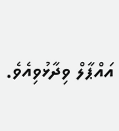އައްޕާލް ވިދާޅުވިއެވެ.